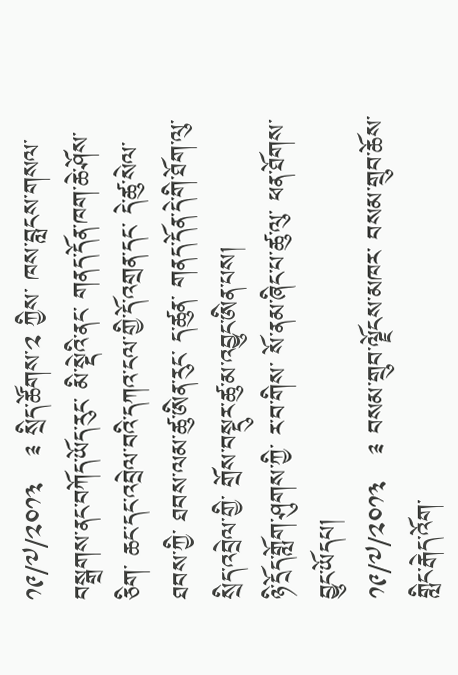༡༩/༧/༢༠༡༣   ༉ སྲིད་ཚོགས་༢ ཀྱིས་ ཁས་བླངས་གསལ་བསྒྲགས་ནང་བཀོད་ཡོད་རུང་ མི་སྡེའི་ནང་ གནད་དོན་ཁག་ཆེ་ཤོས་ཅིག་ ཆང་དང་འབྲེལ་བའི་དཀའ་ངལ་གྱི་དོ་འགྲན་དང་ དེ་ཚུ་སེལ་ཐབས་ཀྱི་ ཐབས་ལམ་ཚུ་ཨིན་རུང་ ད་ཚུན་ གནད་དོན་དེ་གི་ཐོག་ལུ་ སྲིད་འབྲེལ་གྱི་ གྲོས་བསྡུར་ཚུ་མ་འབྱུང་ཨིན་པས།
ཉི་དྲོད་གློག་ཤུགས་ཀྱི་ ར་བ་གིས་ སོ་ནམ་ཞིང་པ་ཚུ་ལུ་ ཕན་ཐོགས་བྱུང་ཡོདཔ།
༡༩/༧/༢༠༡༣   ༉ བསམ་གྲུབ་ལྗོངས་མཁར་ བསམ་གྲུབ་ཆོས་གླིང་རྒེད་འོག་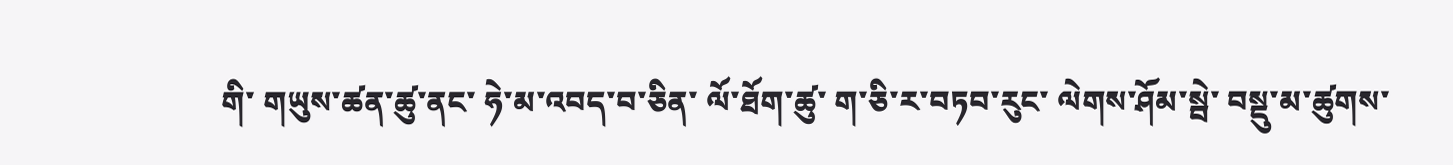གི་ གཡུས་ཚན་ཚུ་ནང་ ཧེ་མ་འབད་བ་ཅིན་ ལོ་ཐོག་ཚུ་ ག་ཅི་ར་བཏབ་རུང་ ལེགས་ཤོམ་སྦེ་ བསྡུ་མ་ཚུགས་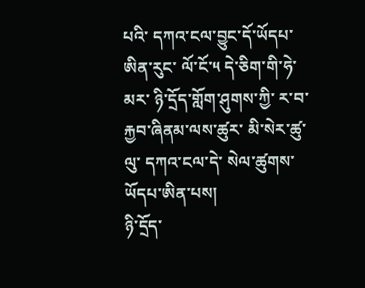པའི་ དཀའ་ངལ་བྱུང་དོ་ཡོདཔ་ཨིན་རུང་ ལོ་ངོ་༥ དེ་ཅིག་གི་ཧེ་མར་ ཉི་དྲོད་གློག་ཤུགས་ཀྱི་ ར་བ་རྐྱབ་ཞིནམ་ལས་ཚུར་ མི་སེར་ཚུ་ལུ་ དཀའ་ངལ་དེ་ སེལ་ཚུགས་ཡོདཔ་ཨིན་པས།
ཉི་དྲོད་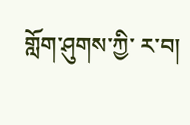གློག་ཤུགས་ཀྱི་ ར་བ།